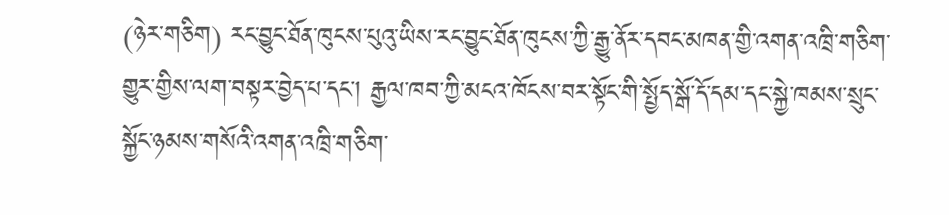(ཉེར་གཅིག) རང་བྱུང་ཐོན་ཁུངས་པུའུ་ཡིས་རང་བྱུང་ཐོན་ཁུངས་ཀྱི་རྒྱུ་ནོར་དབང་མཁན་གྱི་འགན་འཁྲི་གཅིག་གྱུར་གྱིས་ལག་བསྟར་བྱེད་པ་དང་། རྒྱལ་ཁབ་ཀྱི་མངའ་ཁོངས་བར་སྟོང་གི་སྤྱོད་སྒོ་དོ་དམ་དང་སྐྱེ་ཁམས་སྲུང་སྐྱོང་ཉམས་གསོའི་འགན་འཁྲི་གཅིག་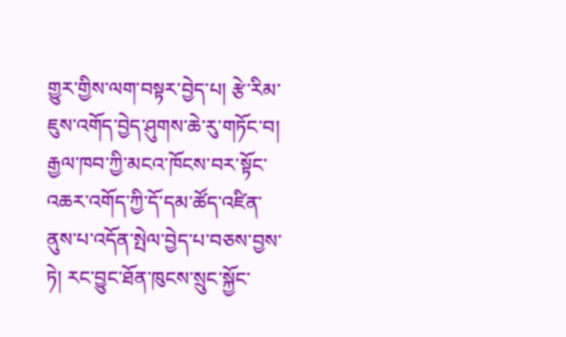གྱུར་གྱིས་ལག་བསྟར་བྱེད་པ། རྩེ་རིམ་ཇུས་འགོད་བྱེད་ཤུགས་ཆེ་རུ་གཏོང་བ། རྒྱལ་ཁབ་ཀྱི་མངའ་ཁོངས་བར་སྟོང་འཆར་འགོད་ཀྱི་དོ་དམ་ཚོད་འཛིན་ནུས་པ་འདོན་སྤེལ་བྱེད་པ་བཅས་བྱས་ཏེ། རང་བྱུང་ཐོན་ཁུངས་སྲུང་སྐྱོང་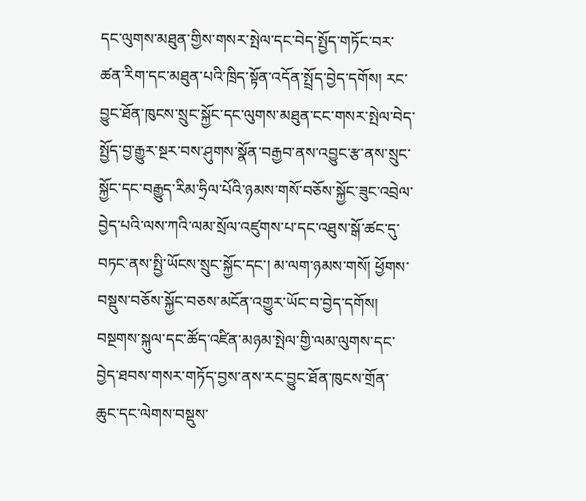དང་ལུགས་མཐུན་གྱིས་གསར་སྤེལ་དང་བེད་སྤྱོད་གཏོང་བར་ཚན་རིག་དང་མཐུན་པའི་ཁྲིད་སྟོན་འདོན་སྤྲོད་བྱེད་དགོས། རང་བྱུང་ཐོན་ཁུངས་སྲུང་སྐྱོང་དང་ལུགས་མཐུན་ངང་གསར་སྤེལ་བེད་སྤྱོད་བྱ་རྒྱུར་སྔར་བས་ཤུགས་སྣོན་བརྒྱབ་ནས་འབྱུང་རྩ་ནས་སྲུང་སྐྱོང་དང་བརྒྱུད་རིམ་ཧྲིལ་པོའི་ཉམས་གསོ་བཅོས་སྐྱོང་ཟུང་འབྲེལ་བྱེད་པའི་ལས་ཀའི་ལམ་སྲོལ་འཛུགས་པ་དང་འཐུས་སྒོ་ཚང་དུ་བཏང་ནས་སྤྱི་ཡོངས་སྲུང་སྐྱོང་དང་། མ་ལག་ཉམས་གསོ། ཕྱོགས་བསྡུས་བཅོས་སྐྱོང་བཅས་མངོན་འགྱུར་ཡོང་བ་བྱེད་དགོས། བསྔགས་སྐུལ་དང་ཚོད་འཛིན་མཉམ་སྤེལ་གྱི་ལམ་ལུགས་དང་བྱེད་ཐབས་གསར་གཏོད་བྱས་ནས་རང་བྱུང་ཐོན་ཁུངས་གྲོན་ཆུང་དང་ལེགས་བསྡུས་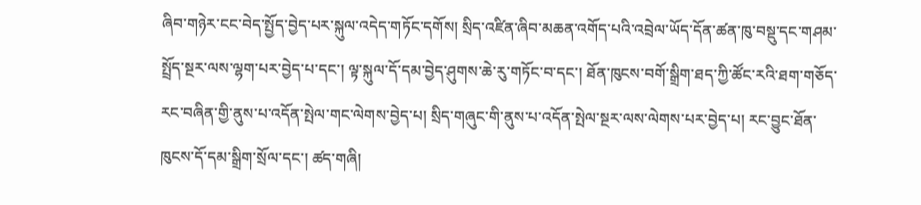ཞིབ་གཉེར་ངང་བེད་སྤྱོད་བྱེད་པར་སྐུལ་འདེད་གཏོང་དགོས། སྲིད་འཛིན་ཞིབ་མཆན་འགོད་པའི་འབྲེལ་ཡོད་དོན་ཚན་ཁུ་བསྡུ་དང་གཤམ་སྤྲོད་སྔར་ལས་ལྷག་པར་བྱེད་པ་དང་། ལྟ་སྐུལ་དོ་དམ་བྱེད་ཤུགས་ཆེ་རུ་གཏོང་བ་དང་། ཐོན་ཁུངས་བགོ་སྒྲིག་ཐད་ཀྱི་ཚོང་རའི་ཐག་གཅོད་རང་བཞིན་གྱི་ནུས་པ་འདོན་སྤེལ་གང་ལེགས་བྱེད་པ། སྲིད་གཞུང་གི་ནུས་པ་འདོན་སྤེལ་སྔར་ལས་ལེགས་པར་བྱེད་པ། རང་བྱུང་ཐོན་ཁུངས་དོ་དམ་སྒྲིག་སྲོལ་དང་། ཚད་གཞི།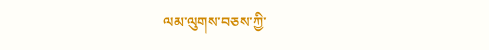ལམ་ལུགས་བཅས་ཀྱི་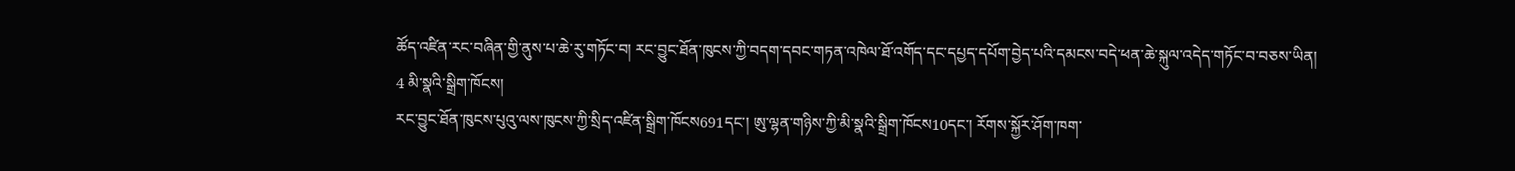ཚོད་འཛིན་རང་བཞིན་གྱི་ནུས་པ་ཆེ་རུ་གཏོང་བ། རང་བྱུང་ཐོན་ཁུངས་ཀྱི་བདག་དབང་གཏན་འཁེལ་ཐོ་འགོད་དང་དཔྱད་དཔོག་བྱེད་པའི་དམངས་བདེ་ཕན་ཆེ་སྐུལ་འདེད་གཏོང་བ་བཅས་ཡིན།
4 མི་སྣའི་སྒྲིག་ཁོངས།
རང་བྱུང་ཐོན་ཁུངས་པུའུ་ལས་ཁུངས་ཀྱི་སྲིད་འཛིན་སྒྲིག་ཁོངས691དང་། ཨུ་ལྷན་གཉིས་ཀྱི་མི་སྣའི་སྒྲིག་ཁོངས10དང་། རོགས་སྐྱོར་ཤོག་ཁག་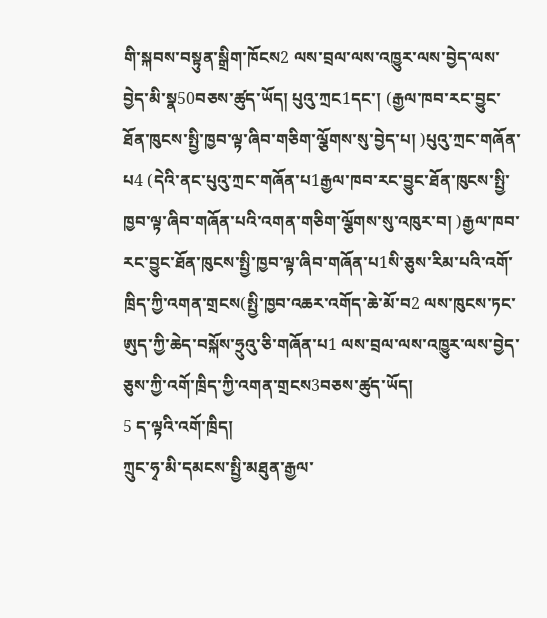གི་སྐབས་བསྟུན་སྒྲིག་ཁོངས2 ལས་བྲལ་ལས་འཁྱུར་ལས་བྱེད་ལས་བྱེད་མི་སྣ50བཅས་ཚུད་ཡོད། པུའུ་ཀྲང1དང་། (རྒྱལ་ཁབ་རང་བྱུང་ཐོན་ཁུངས་སྤྱི་ཁྱབ་ལྟ་ཞིབ་གཅིག་ལྕོགས་སུ་བྱེད་པ། )པུའུ་ཀྲང་གཞོན་པ4 (དེའི་ནང་པུའུ་ཀྲང་གཞོན་པ1རྒྱལ་ཁབ་རང་བྱུང་ཐོན་ཁུངས་སྤྱི་ཁྱབ་ལྟ་ཞིབ་གཞོན་པའི་འགན་གཅིག་ལྕོགས་སུ་འཁུར་བ། )རྒྱལ་ཁབ་རང་བྱུང་ཐོན་ཁུངས་སྤྱི་ཁྱབ་ལྟ་ཞིབ་གཞོན་པ1སི་ཅུས་རིམ་པའི་འགོ་ཁྲིད་ཀྱི་འགན་གྲངས(སྤྱི་ཁྱབ་འཆར་འགོད་ཆེ་མོ་བ2 ལས་ཁུངས་ཏང་ཨུད་ཀྱི་ཆེད་བསྐོས་ཧྲུའུ་ཅི་གཞོན་པ1 ལས་བྲལ་ལས་འཁྱུར་ལས་བྱེད་ཅུས་ཀྱི་འགོ་ཁྲིད་ཀྱི་འགན་གྲངས3བཅས་ཚུད་ཡོད།
5 ད་ལྟའི་འགོ་ཁྲིད།
ཀྲུང་ཧྭ་མི་དམངས་སྤྱི་མཐུན་རྒྱལ་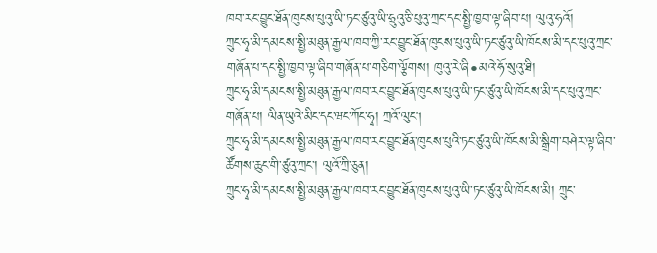ཁབ་རང་བྱུང་ཐོན་ཁུངས་པུའུ་ཡི་ཏང་ཙུའུ་ཡི་ཧྲུའུ་ཅི་པུའུ་ཀྲང་དང་སྤྱི་ཁྱབ་ལྟ་ཞིབ་པ། ལུའུ་ཧའོ།
ཀྲུང་ཧྭ་མི་དམངས་སྤྱི་མཐུན་རྒྱལ་ཁབ་ཀྱི་རང་བྱུང་ཐོན་ཁུངས་པུའུ་ཡི་ཏང་ཙུའུ་ཡི་ཁོངས་མི་དང་པུའུ་ཀྲང་གཞོན་པ་དང་སྤྱི་ཁྱབ་ལྟ་ཞིབ་གཞོན་པ་གཅིག་ལྕོགས། ཁུའུ་རེ་ཞི•མའེ་ཧོ་སུའུ་ཐི།
ཀྲུང་ཧྭ་མི་དམངས་སྤྱི་མཐུན་རྒྱལ་ཁབ་རང་བྱུང་ཐོན་ཁུངས་པུའུ་ཡི་ཏང་ཙུའུ་ཡི་ཁོངས་མི་དང་པུའུ་ཀྲང་གཞོན་པ། ལིན་ཡུའེ་མིང་དང་ཝང་ཀོང་ཧྭ། ཀྲའོ་ལུང།
ཀྲུང་ཧྭ་མི་དམངས་སྤྱི་མཐུན་རྒྱལ་ཁབ་རང་བྱུང་ཐོན་ཁུངས་པུའི་ཏང་ཙུའུ་ཡི་ཁོངས་མི་སྒྲིག་བཤེར་ལྟ་ཞིབ་ཚོགས་ཆུང་གི་ཙུའུ་ཀྲང་། ལུའོ་ཀྲི་ཅུན།
ཀྲུང་ཧྭ་མི་དམངས་སྤྱི་མཐུན་རྒྱལ་ཁབ་རང་བྱུང་ཐོན་ཁུངས་པུའུ་ཡི་ཏང་ཙུའུ་ཡི་ཁོངས་མི། ཀྲུང་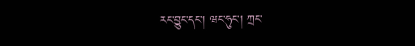རང་བྱུང་དང་། ཝང་ཧུང་། ཀྲང་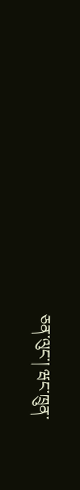ཅན་ལུང་། ཝང་ཁྲུན་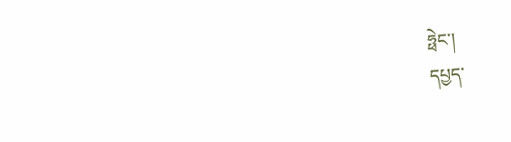ཧྥེང་།
དཔྱད་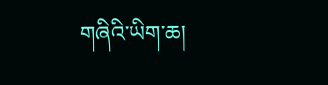གཞིའི་ཡིག་ཆ།